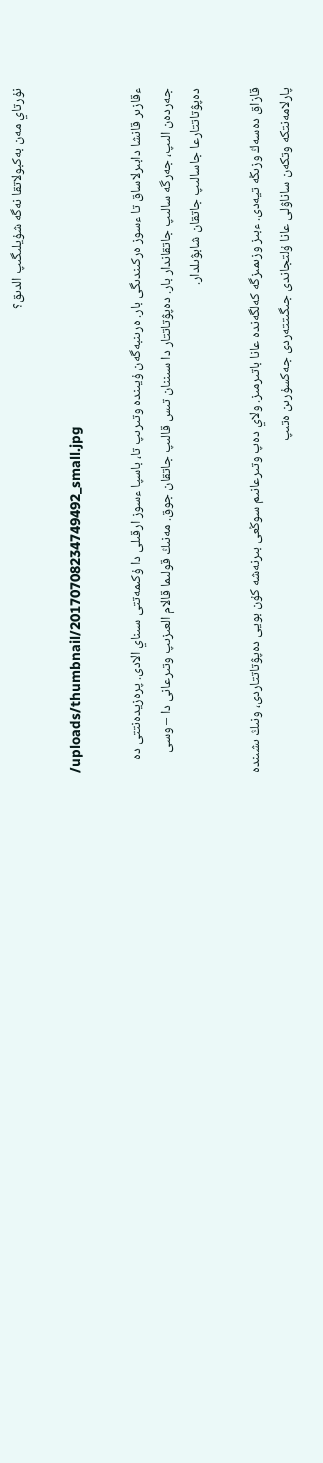نۇرتاي مەن بەكبولاتقا نەگە شۇيلىگىپ الدىق؟

/uploads/thumbnail/20170708234749492_small.jpg

ءقازىر قانشا دابىرلاساق تا ءسوز ەركىندىگى بار. ەرىنبەگەن ۇيىندە وتىرىپ تا، باسپا ءسوز ارقىلى دا ۇكىمەتتى سىناي الادى. پرەزيدەنتتى دە جەردەن الىپ، جەرگە سالىپ جاتقاندار بار. دەپۋتاتتار دا سىننان تىس قالىپ جاتقان جوق. مەنىڭ قولىما قالام العىزىپ وتىرعانى دا – وسى دەپۋتاتتارعا جاسالىپ جاتقان شابۋىلدار.

قازاق دەسەڭ وزىڭە تيەدى. ءبىز وزىمىزگە كەلگەندە عانا باتىرمىز. ولاي دەپ وتىرعانىم سوڭعى بىرنەشە كۇن بويى دەپۋتاتتاردى، ونىڭ ىشىندە پارلامەنتكە وتكەن ساناۋلى عانا ۇلتجاندى جىگىتتەردى جەكسۇرىن ەتىپ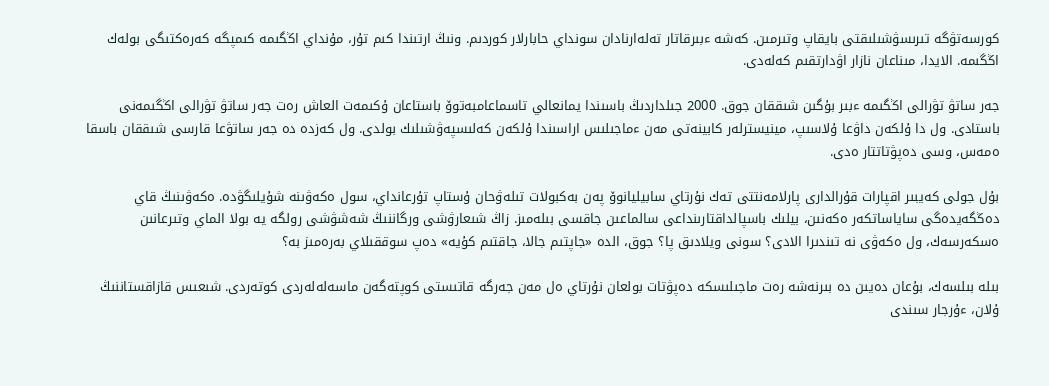كورسەتۋگە تىرىسۋشىلىقتى بايقاپ وتىرمىن. كەشە ءبىرقاتار تەلەارنادان سونداي حابارلار كوردىم. ونىڭ ارتىندا كىم تۇر، مۇنداي اڭگىمە كىمپگە كەرەكتىگى بولەك اڭگىمە. الايدا، مىناعان نازار اۋدارتقىم كەلەدى.

جەر ساتۋ تۋرالى اڭگىمە ءبىر بۇگىن شىققان جوق. 2000 جىلداردىڭ باسىندا يمانعالي تاسماعامبەتوۆ باستاعان ۇكىمەت العاش رەت جەر ساتۋ تۋرالى اڭگىمەنى باستادى. ول دا ۇلكەن داۋعا ۇلاسىپ، مينيسترلەر كابينەتى مەن ءماجىلىس اراسىندا ۇلكەن كەلىسپەۋشىلىك بولدى. ول كەزدە دە جەر ساتۋعا قارسى شىققان باسقا ەمەس، وسى دەپۋتاتتار ەدى.

بۇل جولى كەيبىر اقپارات قۇرالدارى پارلامەنتتى تەك نۇرتاي سابيليانوۆ پەن بەكبولات تىلەۋحان ۇستاپ تۇرعانداي، سول ەكەۋىنە شۇيلىگۋدە. ەكەۋىنىڭ قاي دەڭگەيدەگى ساياساتكەر ەكەنىن، بيلىك باسپالداقتارىنداعى سالماعىن جاقسى بىلەمىز. زاڭ شىعارۋشى ورگاننىڭ شەشۋشى رولگە يە بولا الماي وتىرعانىن ەسكەرسەك، ول ەكەۋى نە تىندىرا الادى؟ سونى ويلادىق پا؟ جوق، الدە «جاپتىم جالا، جاقتىم كۇيە» دەپ سوققىلاي بەرەمىز بە؟

بىلە بىلسەك، بۇعان دەيىن دە بىرنەشە رەت ماجىلىسكە دەپۋتات بولعان نۇرتاي ەل مەن جەرگە قاتىستى كوپتەگەن ماسەلەلەردى كوتەردى. شىعىس قازاقستاننىڭ ۇلان، ءۇرجار سىندى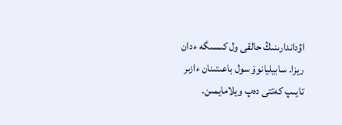اۋداندارىنىڭ حالقى ول كىسىگە ءدان ريزا. سابيليانوۆ سول باعىتىنان ءازىر تايىپ كەتتى دەپ ويلامايمىن.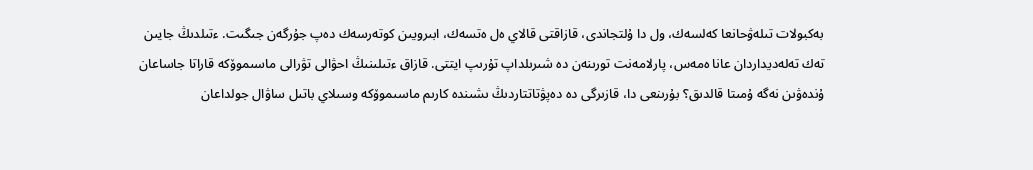بەكبولات تىلەۋحانعا كەلسەك، ول دا ۇلتجاندى، قازاقتى قالاي ەل ەتسەك، ابىرويىن كوتەرسەك دەپ جۇرگەن جىگىت. ءتىلدىڭ جايىن تەك تەلەديداردان عانا ەمەس، پارلامەنت تورىنەن دە شىرىلداپ تۇرىپ ايتتى. قازاق ءتىلىنىڭ احۋالى تۋرالى ماسىموۆكە قاراتا جاساعان ۇندەۋىن نەگە ۇمىتا قالدىق؟ بۇرىنعى دا، قازىرگى دە دەپۋتاتتاردىڭ ىشىندە كارىم ماسىموۆكە وسىلاي باتىل ساۋال جولداعان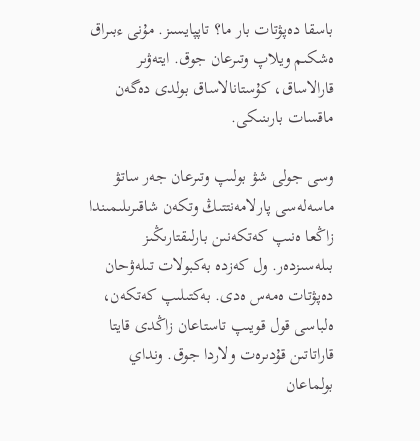باسقا دەپۋتات بار ما؟ تاپپايسىز. مۇنى ءبىراق ەشكىم ويلاپ وتىرعان جوق. ايتەۋىر قارالاساق، كۇستانالاساق بولدى دەگەن ماقسات بارىنىكى.

وسى جولى شۋ بولىپ وتىرعان جەر ساتۋ ماسەلەسى پارلامەنتتىڭ وتكەن شاقىرىلىمىندا زاڭعا ەنىپ كەتكەنىن بارلىقتارىڭىز بىلەسىزدەر. ول كەزدە بەكبولات تىلەۋحان دەپۋتات ەمەس ەدى. بەكتىلىپ كەتكەن، ەلباسى قول قويىپ تاستاعان زاڭدى قايتا قاراتاتىن قۇدىرەت ولاردا جوق. ونداي بولماعان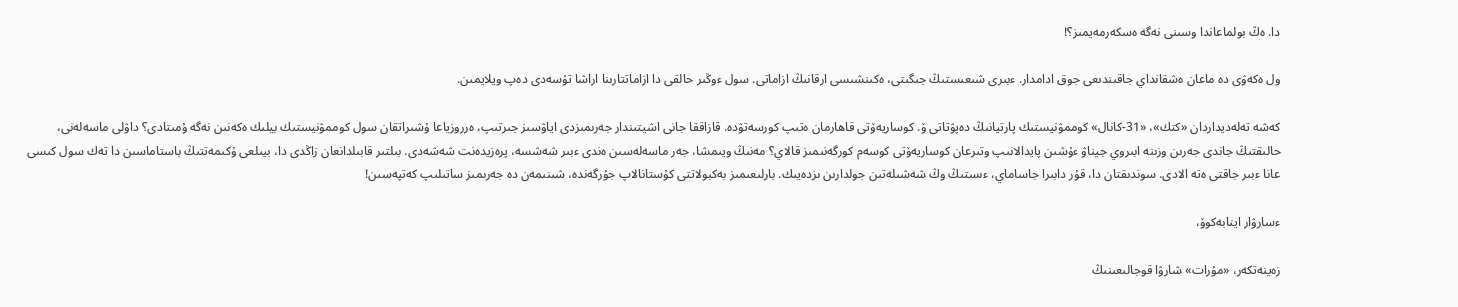دا. ەڭ بولماعاندا وسىنى نەگە ەسكەرمەيمىز؟!

ول ەكەۋى دە ماعان ەشقانداي جاقىندىعى جوق ادامدار. ءبىرى شىعىستىڭ جىگىتى، ەكىنشىسى ارقانىڭ ازاماتى. سول ءوڭىر حالقى دا ازاماتتارىنا اراشا تۇسەدى دەپ ويلايمىن.

كەشە تەلەديداردان «كتك»، «31-كانال» كوممۋنيستىك پارتيانىڭ دەپۋتاتى ۆ. كوساريەۆتى قاھارمان ەتىپ كورسەتۋدە. قازاققا جانى اشيتىندار جەرىمىزدى اياۋسىز جىرتىپ، ەرروزياعا ۇشىراتقان سول كوممۋنيستىك بيلىك ەكەنىن نەگە ۇمىتادى؟ داۋلى ماسەلەنى، حالىقتىڭ جاندى جەرىن وزىنە ابىروي جيناۋ ءۇشىن پايدالانىپ وتىرعان كوساريەۆتى كوسەم كورگەنىمىز قالاي؟ مەنىڭ ويىمشا، جەر ماسەلەسىن ەندى ءبىر شەشسە، پرەزيدەنت شەشەدى. بىلتىر قابىلدانعان زاڭدى دا، بيىلعى ۇكىمەتتىڭ باستاماسىن دا تەك سول كىسى عانا ءبىر جاقتى ەتە الادى. سوندىقتان دا، قۇر دابىرا جاساماي، ءىستىڭ وڭ شەشىلەتىن جولدارىن ىزدەيىك. بارلىعىمىز بەكبولاتتى كۇستانالاپ جۇرگەندە، شىنىمەن دە جەرىمىز ساتىلىپ كەتپەسىن!

ءسارۋار اينابەكوۆ،

زەينەتكەر، «مۇرات» شارۋا قوجالىعىنىڭ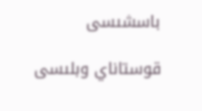باسشىسى

قوستاناي وبلىسى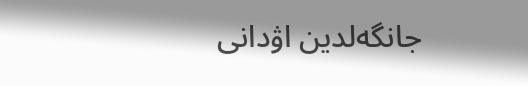جانگەلدين اۋدانى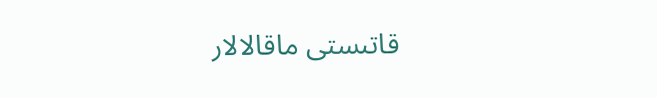قاتىستى ماقالالار